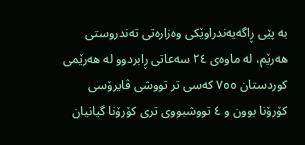بە پێی ڕاگەیەندراوێکی وەزارەتی تەندروستی ھەرێم، لە ماوەی ٢٤ سەعاتی ڕابردوو لە ھەرێمی کوردستان ٧٥٥ کەسی تر تووشی ڤایرۆسی کۆرۆنا بوون و ٤ تووشبووی تری کۆرۆنا گیانیان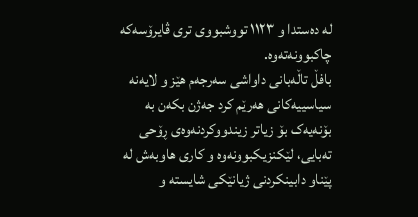لە دەستدا و ١١٢٣ تووشبووی تری ڤایرۆسەکە چاکبوونەتەوە.
بافڵ تاڵەبانی داواشی سەرجەم ھێز و لایەنە سیاسییەکانی ھەرێم کرد جەژن بکەن بە بۆنەیەک بۆ زیاتر زیندووکردنەوەی ڕۆحی تەبایی، لێکنزیکبوونەوە و کاری ھاوبەش لە پێناو دابینکردنی ژیانێکی شایستە و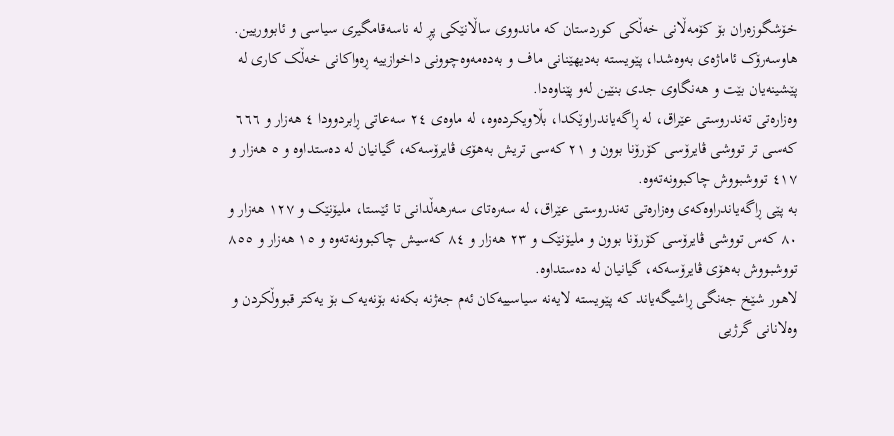خۆشگوزەران بۆ کۆمەڵانی خەڵکی کوردستان کە ماندووی ساڵانێکی پڕ لە ناسەقامگیری سیاسی و ئابووریین.
ھاوسەرۆک ئاماژەی بەوەشدا، پێویستە بەدیھێنانی ماف و بەدەمەوەچوونی داخوازییە ڕەواکانی خەڵک کاری لە پێشینەیان بێت و ھەنگاوی جدی بنێین لەو پێناوەدا.
وەزارەتی تەندروستی عێراق، لە ڕاگەیاندراوێکدا، بڵاویکردەوە، لە ماوەی ٢٤ سەعاتی ڕابردوودا ٤ ھەزار و ٦٦٦ کەسی تر تووشی ڤایرۆسی کۆرۆنا بوون و ٢١ کەسی تریش بەھۆی ڤایرۆسەکە، گیانیان لە دەستداوە و ٥ ھەزار و ٤١٧ تووشبووش چاکبوونەتەوە.
بە پێی ڕاگەیاندراوەکەی وەزارەتی تەندروستی عێراق، لە سەرەتای سەرھەڵدانی تا ئێستا، ملیۆنێک و ١٢٧ ھەزار و ٨٠ کەس تووشی ڤایرۆسی کۆرۆنا بوون و ملیۆنێک و ٢٣ ھەزار و ٨٤ کەسیش چاکبوونەتەوە و ١٥ ھەزار و ٨٥٥ تووشبووش بەھۆی ڤایرۆسەکە، گیانیان لە دەستداوە.
لاھور شێخ جەنگی ڕاشیگەیاند کە پێویستە لایەنە سیاسییەکان ئەم جەژنە بکەنە بۆنەیەک بۆ یەکتر قبووڵکردن و وەلانانی گرژیی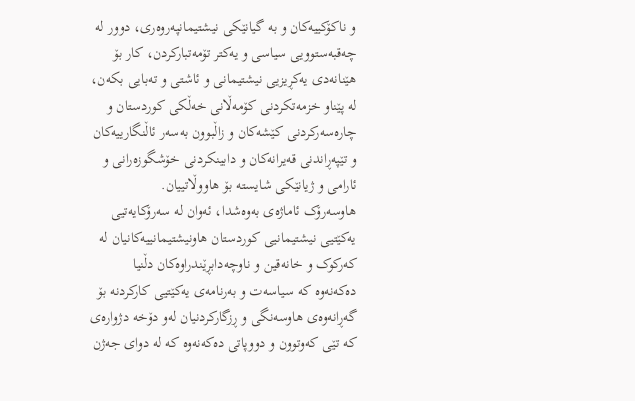و ناکۆکییەکان و بە گیانێکی نیشتیمانپەروەری، دوور لە چەقبەستوویی سیاسی و یەکتر تۆمەتبارکردن، کار بۆ ھێنانەدی یەکڕیزیی نیشتیمانی و ئاشتی و تەبایی بکەن، لە پێناو خزمەتکردنی کۆمەڵانی خەڵکی کوردستان و چارەسەرکردنی کێشەکان و زاڵبوون بەسەر ئاڵنگارییەکان و تێپەڕاندنی قەیرانەکان و دابینکردنی خۆشگوزەرانی و ئارامی و ژیانێکی شایستە بۆ ھاووڵاتییان.
ھاوسەرۆک ئاماژەی بەوەشدا، ئەوان لە سەرۆکایەتیی یەکێتیی نیشتیمانیی کوردستان ھاونیشتیمانییەکانیان لە کەرکوک و خانەقین و ناوچەدابڕێندراوەکان دڵنیا دەکەنەوە کە سیاسەت و بەرنامەی یەکێتیی کارکردنە بۆ گەڕانەوەی ھاوسەنگی و ڕزگارکردنیان لەو دۆخە دژوارەی کە تێی کەوتوون و دووپاتی دەکەنەوە کە لە دوای جەژن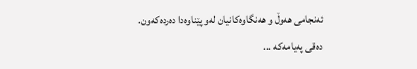ئەنجامی ھەوڵ و ھەنگاوەکانیان لەو پێناوەدا دەردەکەون.
دەقی پەیامەکە ...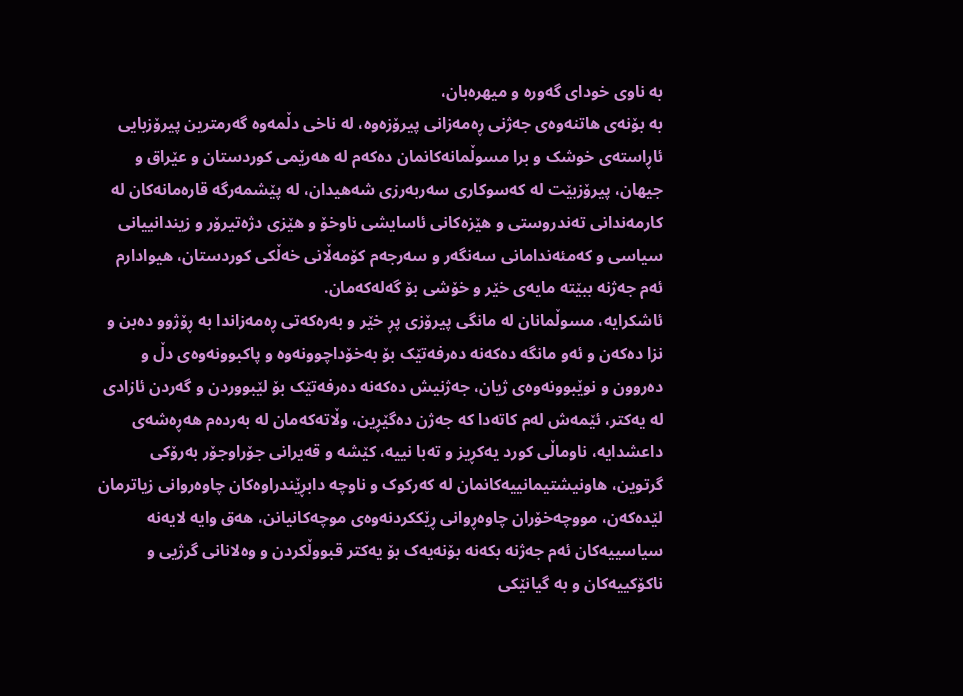بە ناوی خودای گەورە و میھرەبان،
بە بۆنەی ھاتنەوەی جەژنی ڕەمەزانی پیرۆزەوە، لە ناخی دڵمەوە گەرمترین پیرۆزبایی ئاڕاستەی خوشک و برا مسوڵمانەکانمان دەکەم لە ھەرێمی کوردستان و عێراق و جیھان، پیرۆزبێت لە کەسوکاری سەربەرزی شەھیدان، لە پێشمەرگە قارەمانەکان لە کارمەندانی تەندروستی و ھێزەکانی ئاسایشی ناوخۆ و ھێزی دژەتیرۆر و زیندانییانی سیاسی و کەمئەندامانی سەنگەر و سەرجەم کۆمەڵانی خەڵکی کوردستان، ھیوادارم ئەم جەژنە ببێتە مایەی خێر و خۆشی بۆ گەلەکەمان.
ئاشکرایە، مسوڵمانان لە مانگی پیرۆزی پڕ خێر و بەرەکەتی ڕەمەزاندا بە ڕۆژوو دەبن و نزا دەکەن و ئەو مانگە دەکەنە دەرفەتێک بۆ بەخۆداچوونەوە و پاکبوونەوەی دڵ و دەروون و نوێبوونەوەی ژیان، جەژنیش دەکەنە دەرفەتێک بۆ لێبووردن و گەردن ئازادی لە یەکتر، ئێمەش لەم کاتەدا کە جەژن دەگێڕین، وڵاتەکەمان لە بەردەم ھەڕەشەی داعشدایە، ناوماڵی کورد یەکڕیز و تەبا نییە، کێشە و قەیرانی جۆراوجۆر بەرۆکی گرتوین، ھاونیشتیمانییەکانمان لە کەرکوک و ناوچە دابڕێندراوەکان چاوەروانی زیاترمان لێدەکەن، مووچەخۆران چاوەڕوانی ڕێککردنەوەی موچەکانیانن، ھەق وایە لایەنە سیاسییەکان ئەم جەژنە بکەنە بۆنەیەک بۆ یەکتر قبووڵکردن و وەلانانی گرژیی و ناکۆکییەکان و بە گیانێکی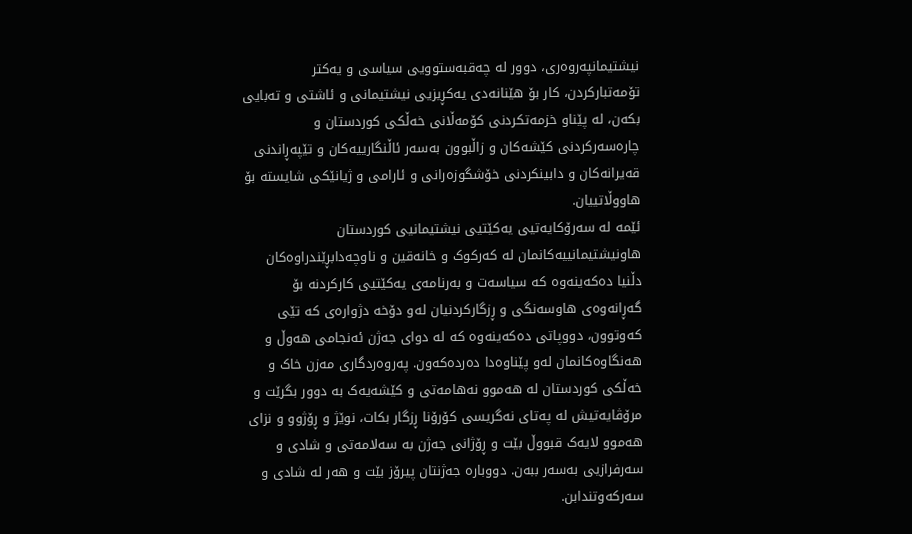نیشتیمانپەروەری، دوور لە چەقبەستوویی سیاسی و یەکتر تۆمەتبارکردن، کار بۆ ھێنانەدی یەکڕیزیی نیشتیمانی و ئاشتی و تەبایی بکەن، لە پێناو خزمەتکردنی کۆمەڵانی خەڵکی کوردستان و چارەسەرکردنی کێشەکان و زاڵبوون بەسەر ئاڵنگارییەکان و تێپەڕاندنی قەیرانەکان و دابینکردنی خۆشگوزەرانی و ئارامی و ژیانێکی شایستە بۆ ھاووڵاتییان.
ئێمە لە سەرۆکایەتیی یەکێتیی نیشتیمانیی کوردستان ھاونیشتیمانییەکانمان لە کەرکوک و خانەقین و ناوچەدابڕێندراوەکان دڵنیا دەکەینەوە کە سیاسەت و بەرنامەی یەکێتیی کارکردنە بۆ گەڕانەوەی ھاوسەنگی و ڕزگارکردنیان لەو دۆخە دژوارەی کە تێی کەوتوون، دووپاتی دەکەینەوە کە لە دوای جەژن ئەنجامی ھەوڵ و ھەنگاوەکانمان لەو پێناوەدا دەردەکەون. پەروەردگاری مەزن خاک و خەڵکی کوردستان لە ھەموو نەھامەتی و کێشەیەک بە دوور بگرێت و مرۆڤایەتیش لە پەتای نەگریسی کۆرۆنا ڕزگار بکات، نوێژ و ڕۆژوو و نزای ھەموو لایەک قبووڵ بێت و ڕۆژانی جەژن بە سەلامەتی و شادی و سەرفرازیی بەسەر ببەن. دووبارە جەژنتان پیرۆز بێت و ھەر لە شادی و سەرکەوتندابن.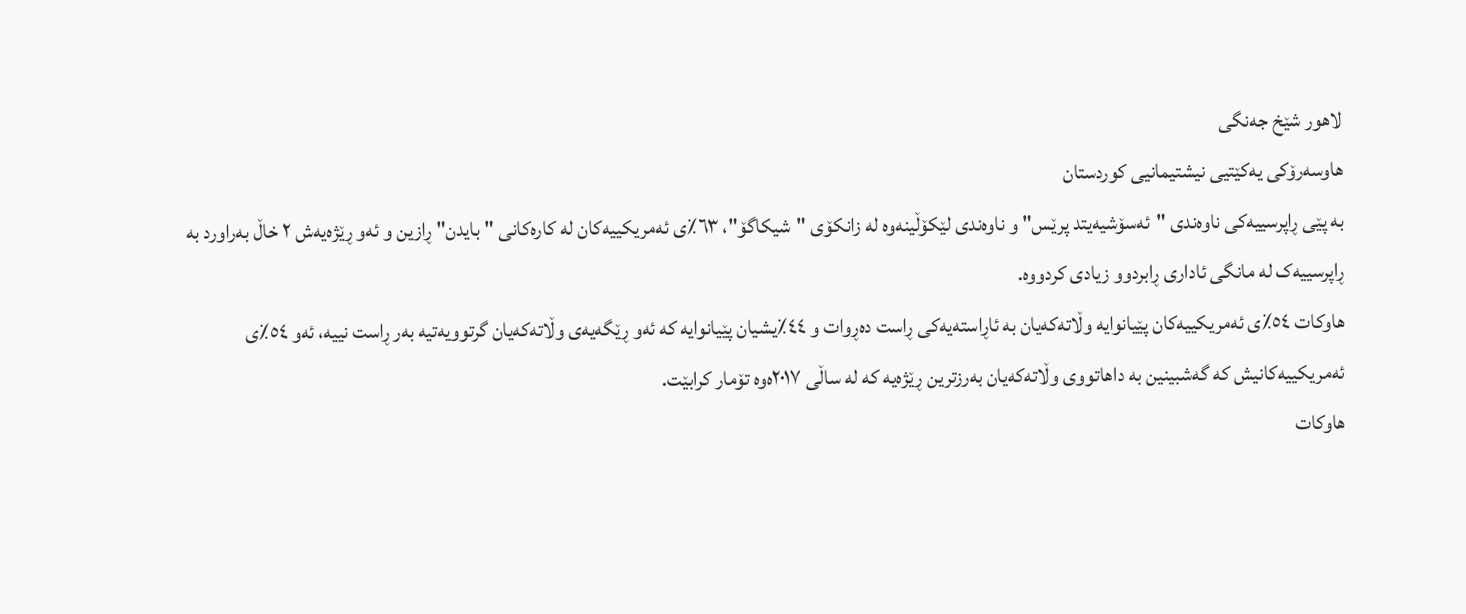لاھور شێخ جەنگی
ھاوسەرۆکی یەکێتیی نیشتیمانیی کوردستان
بە پێی ڕاپرسییەکی ناوەندی "ئەسۆشیەیتد پرێس" و ناوەندی لێکۆڵینەوە لە زانکۆی "شیکاگۆ"، ٦٣٪ی ئەمریکییەکان لە کارەکانی "بایدن" ڕازین و ئەو ڕێژەیەش ٢ خاڵ بەراورد بە ڕاپرسییەک لە مانگی ئاداری ڕابردوو زیادی کردووە.
ھاوکات ٥٤٪ی ئەمریکییەکان پێیانوایە وڵاتەکەیان بە ئاڕاستەیەکی ڕاست دەڕوات و ٤٤٪یشیان پێیانوایە کە ئەو ڕێگەیەی وڵاتەکەیان گرتوویەتیە بەر ڕاست نییە، ئەو ٥٤٪ی ئەمریکییەکانیش کە گەشبینین بە داھاتووی وڵاتەکەیان بەرزترین ڕێژەیە کە لە ساڵی ٢٠١٧ەوە تۆمار کرابێت.
ھاوکات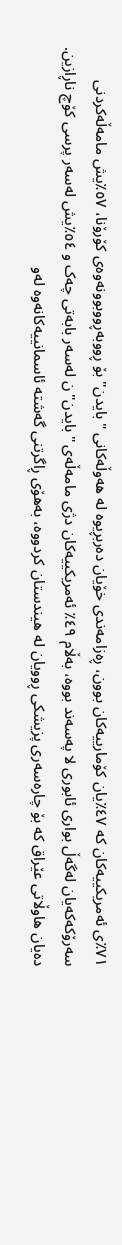٧١٪ی ئەمریکییەکان کە ٤٧٪یان کۆمارییەکان بوون، ڕەزامەندی خۆیان دەربڕیوە لە ھەوڵەکانی "بایدن" بۆ ڕووبەڕووبوونەوەی کۆرۆنا، ٥٧٪یش مامەڵەکردنی سەرۆکەکەیان لەگەڵ بواری ئابوری لا پەسەند بووە، بەڵام ٤٩٪ ئەمریکییەکان دژی مامەڵەی "بایدن"ن لەسەر بابەتی چەک و ٥٤٪یش لەسەر پرسی کۆچ ناڕازین.
دەیان ھاوڵاتی عێراق کە بۆ چارەسەری پزیشکی ڕوویان لە ھیندستان کردووە، بەھۆی ڕاگرتنی گەشتە ئاسمانییەکانەوە لەو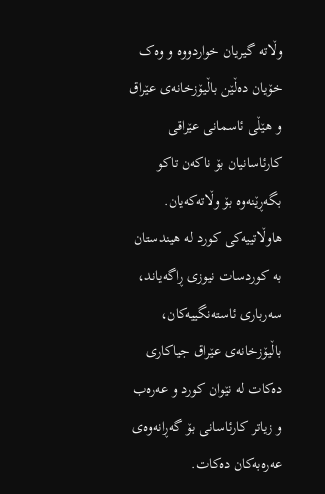وڵاتە گیریان خواردووە و وەک خۆیان دەڵێن باڵیۆزخانەی عێراق و ھێڵی ئاسمانی عێراقی کارئاسانیان بۆ ناکەن تاکو بگەڕێنەوە بۆ وڵاتەکەیان.
ھاوڵاتییەکی کورد لە ھیندستان بە کوردسات نیوزی ڕاگەیاند، سەرباری ئاستەنگییەکان، باڵیۆزخانەی عێراق جیاکاری دەکات لە نێوان کورد و عەرەب و زیاتر کارئاسانی بۆ گەڕانەوەی عەرەبەکان دەکات.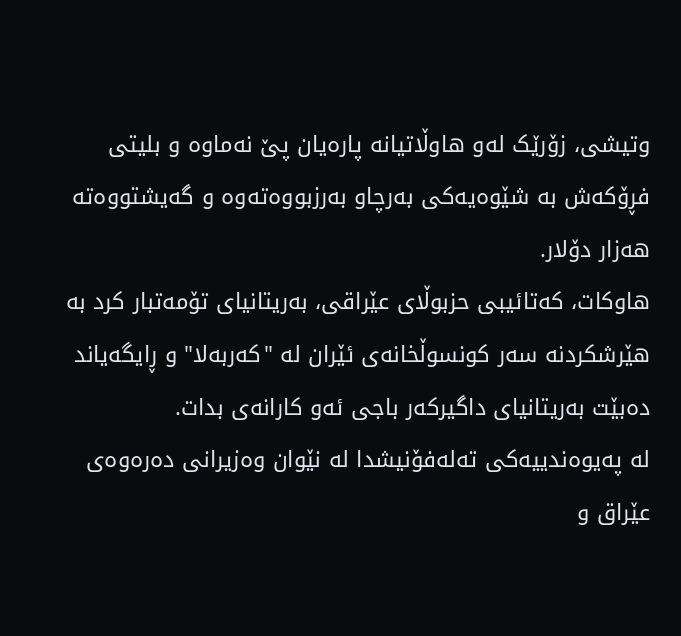وتیشی، زۆرێک لەو ھاوڵاتیانە پارەیان پێ نەماوە و بلیتی فڕۆکەش بە شێوەیەکی بەرچاو بەرزبووەتەوە و گەیشتووەتە ھەزار دۆلار.
ھاوکات، کەتائیبی حزبوڵای عێراقی، بەریتانیای تۆمەتبار کرد بە ھێرشکردنە سەر کونسوڵخانەی ئێران لە "کەربەلا" و ڕایگەیاند دەبێت بەریتانیای داگیرکەر باجی ئەو کارانەی بدات.
لە پەیوەندییەکی تەلەفۆنیشدا لە نێوان وەزیرانی دەرەوەی عێراق و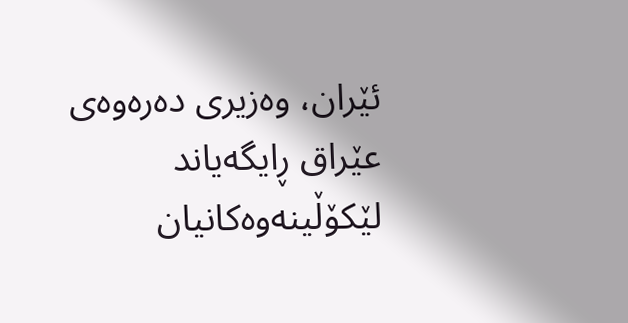ئێران، وەزیری دەرەوەی عێراق ڕایگەیاند لێکۆڵینەوەکانیان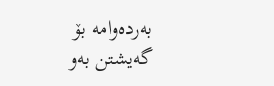بەردەوامە بۆ گەیشتن بەو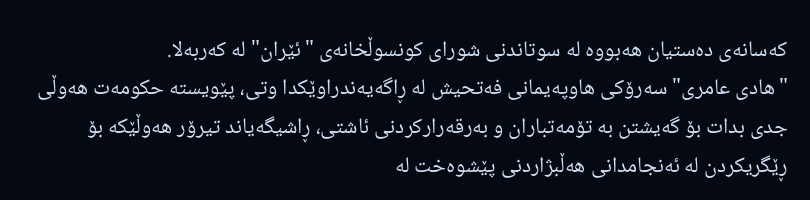کەسانەی دەستیان ھەبووە لە سوتاندنی شورای کونسوڵخانەی "ئێران" لە کەربەلا.
"ھادی عامری" سەرۆکی ھاوپەیمانی فەتحیش لە ڕاگەیەندراوێکدا وتی، پێویستە حکومەت ھەوڵی جدی بدات بۆ گەیشتن بە تۆمەتباران و بەرقەرارکردنی ئاشتی، ڕاشیگەیاند تیرۆر ھەوڵێکە بۆ ڕێگریکردن لە ئەنجامدانی ھەڵبژاردنی پێشوەخت لە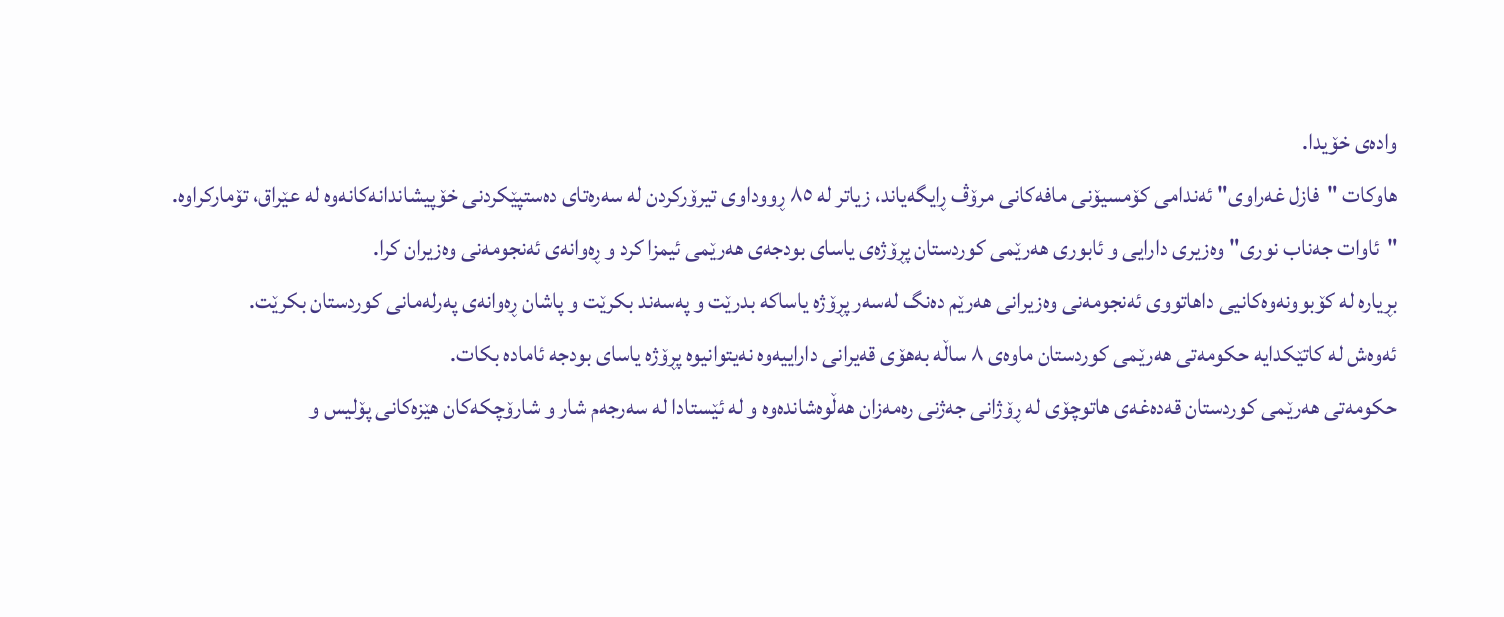وادەی خۆیدا.
ھاوکات "فازل غەراوی" ئەندامی کۆمسیۆنی مافەکانی مرۆڤ ڕایگەیاند، زیاتر لە ٨٥ ڕووداوی تیرۆرکردن لە سەرەتای دەستپێکردنی خۆپیشاندانەکانەوە لە عێراق، تۆمارکراوە.
"ئاوات جەناب نوری" وەزیری دارایی و ئابوری ھەرێمی کوردستان پڕۆژەی یاسای بودجەی ھەرێمی ئیمزا کرد و ڕەوانەی ئەنجومەنی وەزیران کرا.
بڕیارە لە کۆبوونەوەکانیی داھاتووی ئەنجومەنی وەزیرانی ھەرێم دەنگ لەسەر پڕۆژە یاساکە بدرێت و پەسەند بکرێت و پاشان ڕەوانەی پەرلەمانی کوردستان بکرێت.
ئەوەش لە کاتێکدایە حکومەتی ھەرێمی کوردستان ماوەی ٨ ساڵە بەھۆی قەیرانی داراییەوە نەیتوانیوە پڕۆژە یاسای بودجە ئامادە بکات.
حکومەتی ھەرێمی کوردستان قەدەغەی ھاتوچۆی لە ڕۆژانی جەژنی رەمەزان ھەڵوەشاندەوە و لە ئێستادا لە سەرجەم شار و شارۆچکەکان ھێزەکانی پۆلیس و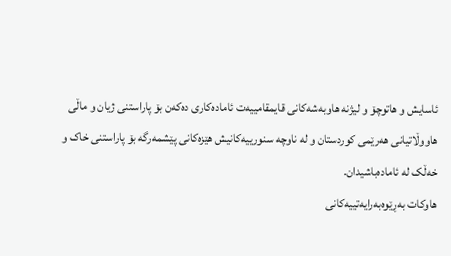ئاسایش و ھاتوچۆ و لیژنە ھاوبەشەکانی قایمقامییەت ئامادەکاری دەکەن بۆ پاراستنی ژیان و ماڵی ھاووڵاتیانی ھەرێمی کوردستان و لە ناوچە سنورییەکانیش ھێزەکانی پێشمەرگە بۆ پاراستنی خاک و خەڵک لە ئامادەباشیدان.
ھاوکات بەڕێوەبەرایەتییەکانی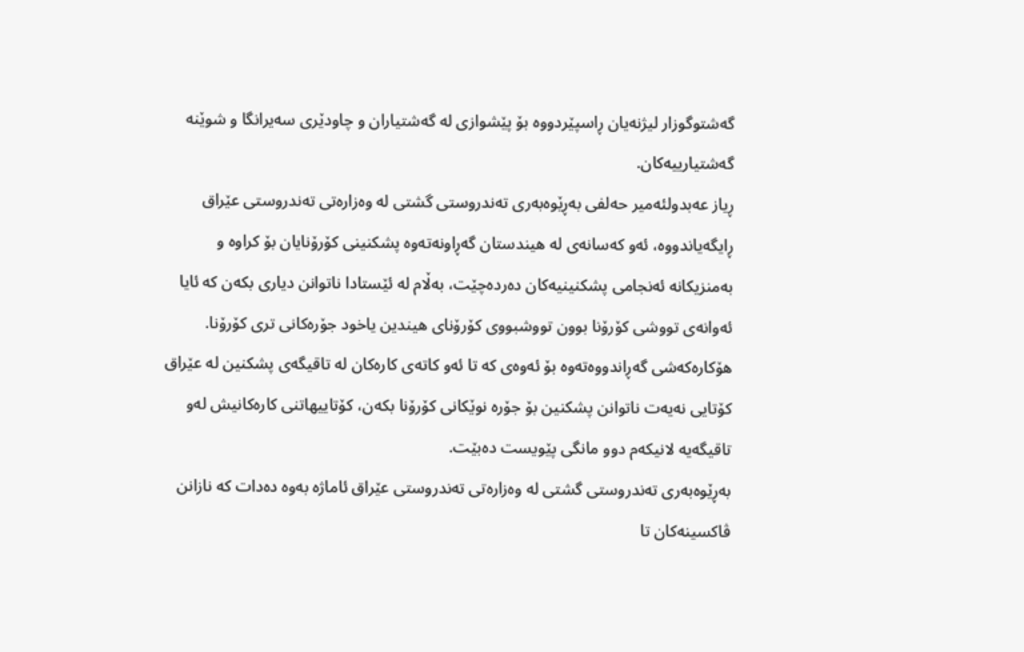گەشتوگوزار لیژنەیان ڕاسپێردووە بۆ پێشوازی لە گەشتیاران و چاودێری سەیرانگا و شوێنە گەشتیارییەکان.
ڕیاز عەبدولئەمیر حەلفی بەڕێوەبەری تەندروستی گشتی لە وەزارەتی تەندروستی عێراق ڕایگەیاندووە، ئەو کەسانەی لە ھیندستان گەڕاونەتەوە پشکنینی کۆرۆنایان بۆ کراوە و بەمنزیکانە ئەنجامی پشکنینیەکان دەردەچێت، بەڵام لە ئێستادا ناتوانن دیاری بکەن کە ئایا ئەوانەی تووشی کۆرۆنا بوون تووشبووی کۆرۆنای ھیندین یاخود جۆرەکانی تری کۆرۆنا.
ھۆکارەکەشی گەڕاندووەتەوە بۆ ئەوەی کە تا ئەو کاتەی کارەکان لە تاقیگەی پشکنین لە عێراق کۆتایی نەیەت ناتوانن پشکنین بۆ جۆرە نوێکانی کۆرۆنا بکەن، کۆتاییھاتنی کارەکانیش لەو تاقیگەیە لانیکەم دوو مانگی پێویست دەبێت.
بەڕێوەبەری تەندروستی گشتی لە وەزارەتی تەندروستی عێراق ئاماژە بەوە دەدات کە نازانن ڤاکسینەکان تا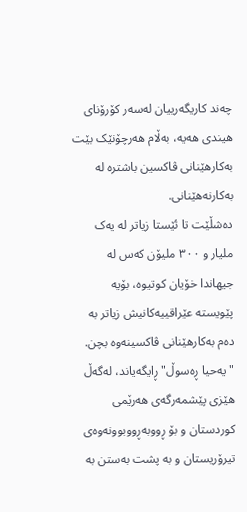چەند کاریگەرییان لەسەر کۆرۆنای ھیندی ھەیە، بەڵام ھەرچۆنێک بێت بەکارھێنانی ڤاکسین باشترە لە بەکارنەھێنانی.
دەشڵێت تا ئێستا زیاتر لە یەک ملیار و ٣٠٠ ملیۆن کەس لە جیھاندا خۆیان کوتیوە، بۆیە پێویستە عێراقییەکانیش زیاتر بە دەم بەکارھێنانی ڤاکسینەوە بچن.
"یەحیا ڕەسوڵ" ڕایگەیاند، لەگەڵ ھێزی پێشمەرگەی ھەرێمی کوردستان و بۆ ڕووبەڕووبوونەوەی تیرۆریستان و بە پشت بەستن بە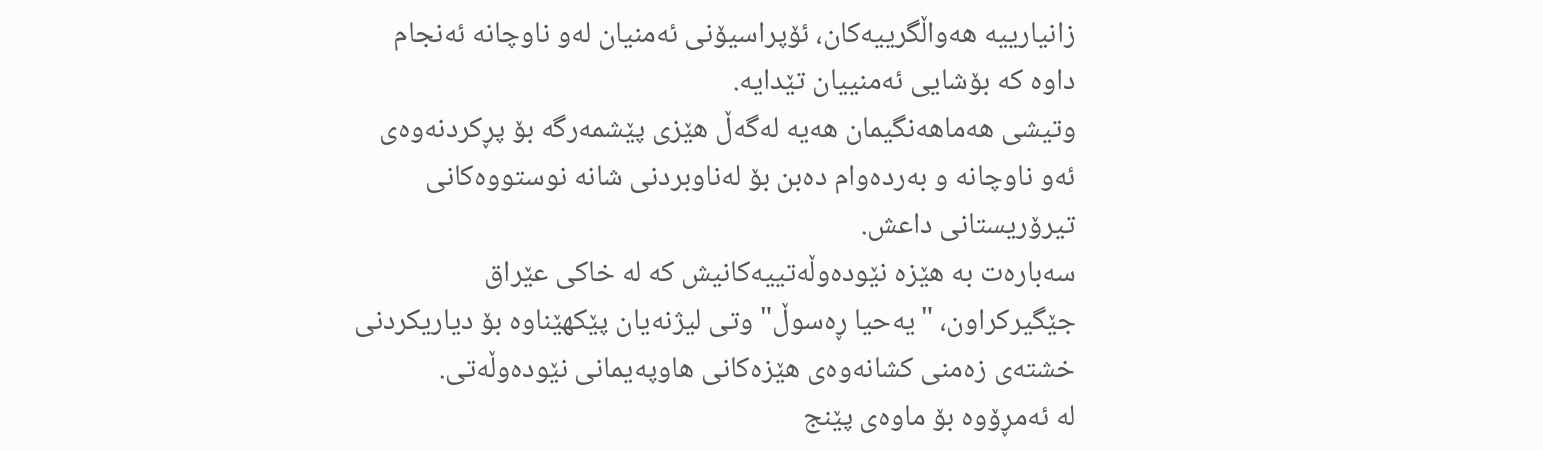زانیارییە ھەواڵگرییەکان، ئۆپراسیۆنی ئەمنیان لەو ناوچانە ئەنجام داوە کە بۆشایی ئەمنییان تێدایە.
وتیشی ھەماھەنگیمان ھەیە لەگەڵ ھێزی پێشمەرگە بۆ پڕکردنەوەی ئەو ناوچانە و بەردەوام دەبن بۆ لەناوبردنی شانە نوستووەکانی تیرۆریستانی داعش.
سەبارەت بە ھێزە نێودەوڵەتییەکانیش کە لە خاکی عێراق جێگیرکراون، "یەحیا ڕەسوڵ" وتی لیژنەیان پێکھێناوە بۆ دیاریکردنی خشتەی زەمنی کشانەوەی ھێزەکانی ھاوپەیمانی نێودەوڵەتی.
لە ئەمڕۆوە بۆ ماوەی پێنج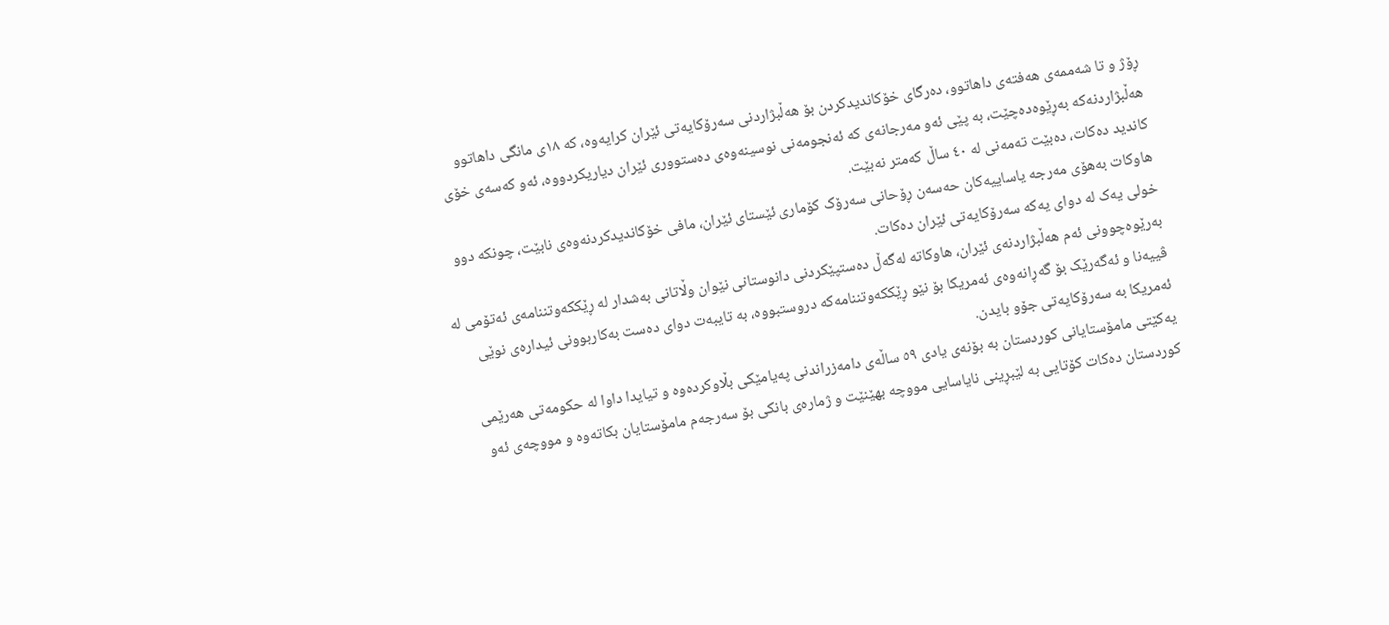ڕۆژ و تا شەممەی ھەفتەی داھاتوو، دەرگای خۆکاندیدکردن بۆ ھەڵبژاردنی سەرۆکایەتی ئێران کرایەوە، کە ١٨ی مانگی داھاتوو ھەڵبژاردنەکە بەڕێوەدەچێت، بە پێی ئەو مەرجانەی کە ئەنجومەنی نوسینەوەی دەستووری ئێران دیاریکردووە، ئەو کەسەی خۆی کاندید دەکات، دەبێت تەمەنی لە ٤٠ ساڵ کەمتر نەبێت.
ھاوکات بەھۆی مەرجە یاساییەکان حەسەن ڕۆحانی سەرۆک کۆماری ئێستای ئێران، مافی خۆکاندیدکردنەوەی نابێت، چونکە دوو خولی یەک لە دوای یەکە سەرۆکایەتی ئێران دەکات.
بەرێوەچوونی ئەم ھەڵبژاردنەی ئێران، ھاوکاتە لەگەڵ دەستپێکردنی دانوستانی نێوان وڵاتانی بەشدار لە ڕێککەوتننامەی ئەتۆمی لە ڤییەنا و ئەگەرێک بۆ گەڕانەوەی ئەمریکا بۆ نێو ڕێککەوتننامەکە دروستبووە، بە تایبەت دوای دەست بەکاربوونی ئیدارەی نوێی ئەمریکا بە سەرۆکایەتی جۆو بایدن.
یەکێتی مامۆستایانی کوردستان بە بۆنەی یادی ٥٩ ساڵەی دامەزراندنی پەیامێکی بڵاوکردەوە و تیایدا داوا لە حکومەتی ھەرێمی کوردستان دەکات کۆتایی بە لێبڕینی نایاسایی مووچە بھێنێت و ژمارەی بانکی بۆ سەرجەم مامۆستایان بکاتەوە و مووچەی ئەو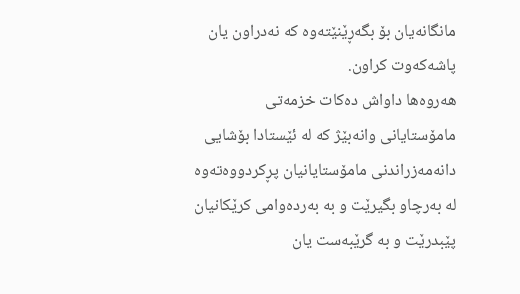مانگانەیان بۆ بگەڕێنێتەوە کە نەدراون یان پاشەکەوت کراون.
ھەروەھا داواش دەکات خزمەتی مامۆستایانی وانەبێژ کە لە ئێستادا بۆشایی دانەمەزراندنی مامۆستایانیان پڕکردووەتەوە لە بەرچاو بگیرێت و بە بەردەوامی کرێکانیان پێبدرێت و بە گرێبەست یان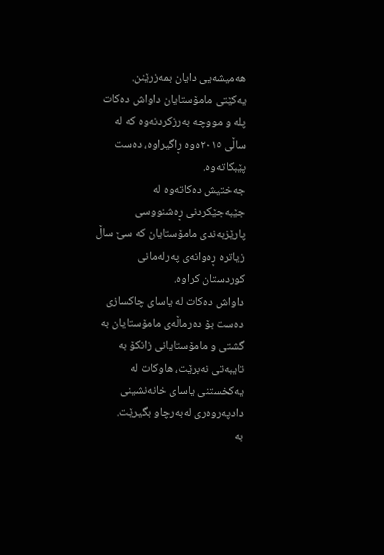ھەمیشەیی دایان بمەزرێنن.
یەکێتی مامۆستایان داواش دەکات پلە و مووچە بەرزکردنەوە کە لە ساڵی ٢٠١٥ەوە ڕاگیراوە، دەست پێبکاتەوە.
جەختیش دەکاتەوە لە جێبەجێکردنی ڕەشنووسی پارێزبەندی مامۆستایان کە سێ ساڵ زیاترە ڕەوانەی پەرلەمانی کوردستان کراوە.
داواش دەکات لە یاسای چاکسازی دەست بۆ دەرماڵەی مامۆستایان بە گشتی و مامۆستایانی زانکۆ بە تایبەتی نەبرێت، ھاوکات لە یەکخستنی یاسای خانەنشینی دادپەروەری لەبەرچاو بگیرێت.
بە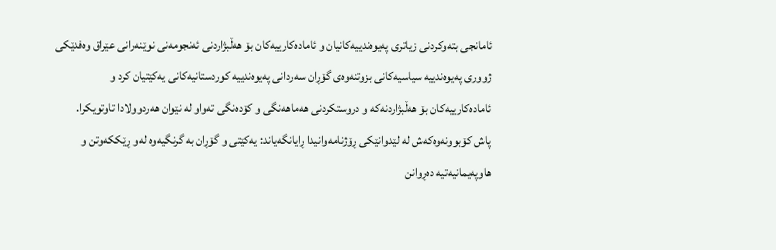ئامانجی بتەوکردنی زیاتری پەیوەندییەکانیان و ئامادەکارییەکان بۆ ھەڵبژاردنی ئەنجومەنی نوێنەرانی عێراق وەفدێکی ژووری پەیوەندییە سیاسیەکانی بزوتنەوەی گۆڕان سەردانی پەیوەندییە کوردستانیەکانی یەکێتیان کرد و ئامادەکارییەکان بۆ ھەڵبژاردنەکە و دروستکردنی ھەماھەنگی و کۆدەنگی تەواو لە نێوان ھەردوولادا تاوتویکرا.
پاش کۆبوونەوەکەش لە لێدوانێکی ڕۆژنامەوانیدا ڕایانگەیاند: یەکێتی و گۆڕان بە گرنگیەوە لەو ڕێککەوتن و ھاوپەیمانیەتیە دەڕوانن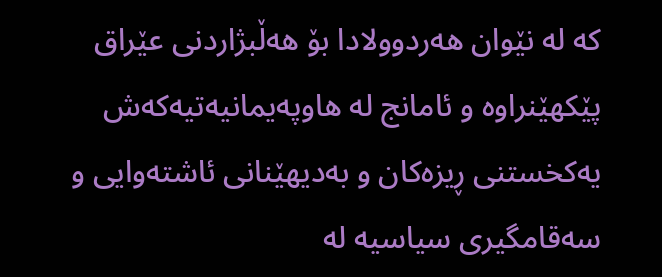کە لە نێوان ھەردوولادا بۆ ھەڵبژاردنی عێراق پێکھێنراوە و ئامانج لە ھاوپەیمانیەتیەکەش یەکخستنی ڕیزەکان و بەدیھێنانی ئاشتەوایی و سەقامگیری سیاسیە لە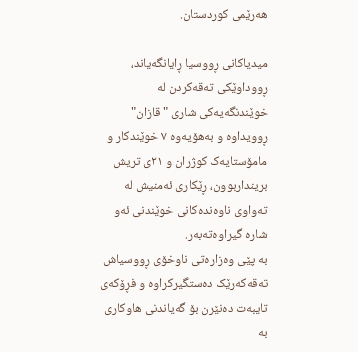ھەرێمی کوردستان.

میدیاکانی ڕووسیا ڕایانگەیاند، ڕووداوێکی تەقەکردن لە خوێندنگەیەکی شاری "قازان" ڕوویداوە و بەھۆیەوە ٧ خوێندکار و مامۆستایەک کوژران و ٢١ی تریش برینداربوون، ڕێکاری ئەمنیش لە تەواوی ناوەندەکانی خوێندنی ئەو شارە گیراوەتەبەر.
بە پێی وەزارەتی ناوخۆی ڕووسیاش تەقەکەرێک دەستگیرکراوە و فڕۆکەی تایبەت دەنێرن بۆ گەیاندنی ھاوکاری بە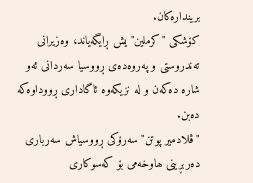بریندارەکان.
کۆشکی "کرملین"یش ڕایگەیاند، وەزیرانی تەندروستی و پەروەدەی ڕووسیا سەردانی ئەو شارە دەکەن و لە نزیکەوە ئاگاداری ڕووداوەکە دەبن.
"ڤلادمیر پوتن" سەرۆکی ڕووسیاش سەرباری دەربڕینی ھاوخەمی بۆ کەسوکاری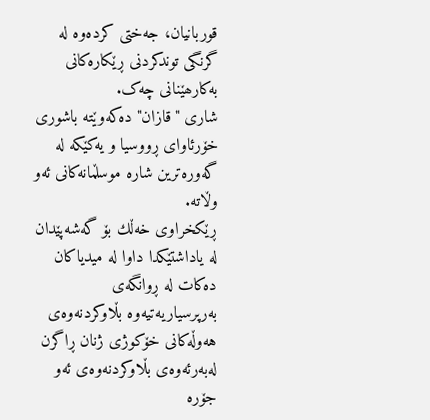قوربانیان، جەختی کردەوە لە گرنگی توندکردنی ڕێکارەکانی بەکارھێنانی چەک.
شاری "قازان" دەکەوێتە باشوری خۆرئاوای ڕووسیا و یەکێکە لە گەورەترین شارە موسڵمانەکانی ئەو وڵاتە.
ڕێكخراوی خەڵك بۆ گەشەپێدان لە یاداشتێكدا داوا لە میدیاكان دەكات لە ڕوانگەی بەرپرسیاریەتیەوە بڵاوكردنەوەی هەوڵەكانی خۆكوژی ژنان ڕاگرن لەبەرئەوەی بڵاوكردنەوەی ئەو جۆرە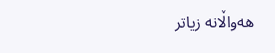هەواڵانە زیاتر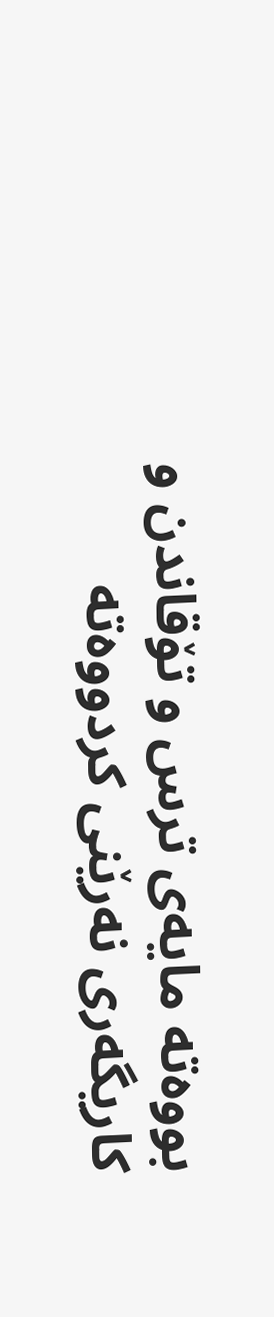بووەتە مایەی ترس و تۆقاندن و كاریگەری نەرێنی كردووەتە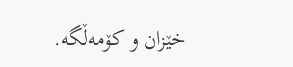خێزان و كۆمەڵگە.